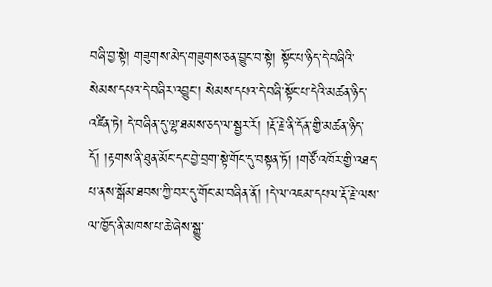བཞི་བྱ་སྟེ། གཟུགས་མེད་གཟུགས་ཅན་བྱུང་བ་སྟེ། སྟོང་པ་ཉིད་དེ་བཞིའི་སེམས་དཔའ་དེ་བཞིར་འབྱུང་། སེམས་དཔའ་དེ་བཞི་སྟོང་པ་དེའི་མཚན་ཉིད་འཛིན་ཏེ། དེ་བཞིན་དུ་ལྷ་ཐམས་ཅད་ལ་སྦྱར་རོ། །རྡོ་རྗེ་ནི་དོན་གྱི་མཚན་ཉིད་དོ། །རྟགས་ནི་ཐུན་མོང་དང་བྱེ་བྲག་སྟེ་གོང་དུ་བསྟན་ཏོ། །གཙོ་འཁོར་གྱི་འཐད་པ་ནས་སྒོམ་ཐབས་ཀྱི་བར་དུ་གོང་མ་བཞིན་ནོ། །དེ་ལ་འཇམ་དཔལ་རྡོ་རྗེ་ལས་ལ་ཁྱོད་ནི་མཁས་པ་ཆེ་ཞེས་སྒྱུ་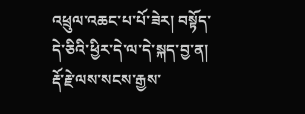འཕྲུལ་འཆང་པ་པོ་ཟེར། བསྟོད་དེ་ཅིའི་ཕྱིར་དེ་ལ་དེ་སྐད་བྱ་ན། རྡོ་རྗེ་ལས་སངས་རྒྱས་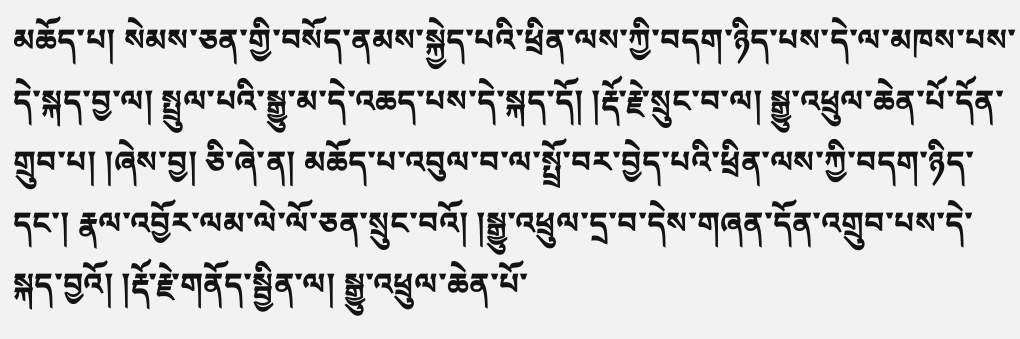མཆོད་པ། སེམས་ཅན་གྱི་བསོད་ནམས་སྐྱེད་པའི་ཕྲིན་ལས་ཀྱི་བདག་ཉིད་པས་དེ་ལ་མཁས་པས་དེ་སྐད་བྱ་ལ། སྤྲུལ་པའི་སྒྱུ་མ་དེ་འཆད་པས་དེ་སྐད་དོ། །རྡོ་རྗེ་སྲུང་བ་ལ། སྒྱུ་འཕྲུལ་ཆེན་པོ་དོན་གྲུབ་པ། །ཞེས་བྱ། ཅི་ཞེ་ན། མཆོད་པ་འབུལ་བ་ལ་སྤྲོ་བར་བྱེད་པའི་ཕྲིན་ལས་ཀྱི་བདག་ཉིད་དང་། རྣལ་འབྱོར་ལམ་ལེ་ལོ་ཅན་སྲུང་བའོ། །སྒྱུ་འཕྲུལ་དྲ་བ་དེས་གཞན་དོན་འགྲུབ་པས་དེ་སྐད་བྱའོ། །རྡོ་རྗེ་གནོད་སྦྱིན་ལ། སྒྱུ་འཕྲུལ་ཆེན་པོ་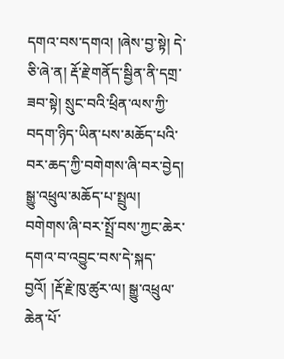དགའ་བས་དགའ། །ཞེས་བྱ་སྟེ། དེ་ཅི་ཞེ་ན། རྡོ་རྗེ་གནོད་སྦྱིན་ནི་དགྲ་ཟབ་སྟེ། སྲུང་བའི་ཕྲིན་ལས་ཀྱི་བདག་ཉིད་ཡིན་པས་མཆོད་པའི་བར་ཆད་ཀྱི་བགེགས་ཞི་བར་བྱེད། སྒྱུ་འཕྲུལ་མཆོད་པ་སྤྲུལ། བགེགས་ཞི་བར་སྤྲོ་བས་ཀྱང་ཆེར་དགའ་བ་འབྱུང་བས་དེ་སྐད་བྱའོ། །རྡོ་རྗེ་ཁུ་ཚུར་ལ། སྒྱུ་འཕྲུལ་ཆེན་པོ་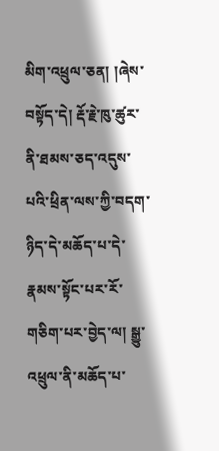མིག་འཕྲུལ་ཅན། །ཞེས་བསྟོད་དེ། རྡོ་རྗེ་ཁུ་ཚུར་ནི་ཐམས་ཅད་འདུས་པའི་ཕྲིན་ལས་ཀྱི་བདག་ཉིད་དེ་མཆོད་པ་དེ་རྣམས་སྟོང་པར་རོ་གཅིག་པར་བྱེད་ལ། སྒྱུ་འཕྲུལ་ནི་མཆོད་པ་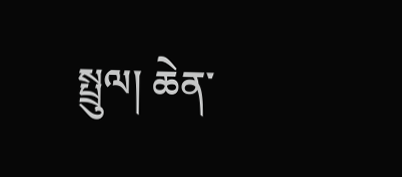སྤྲུལ། ཆེན་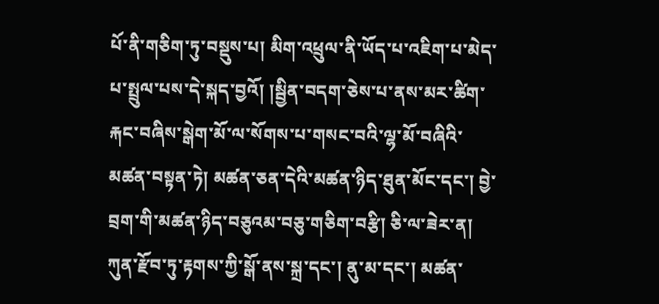པོ་ནི་གཅིག་ཏུ་བསྡུས་པ། མིག་འཕྲུལ་ནི་ཡོད་པ་འཇིག་པ་མེད་པ་སྤྲུལ་པས་དེ་སྐད་བྱའོ། །སྦྱིན་བདག་ཅེས་པ་ནས་མར་ཚིག་རྐང་བཞིས་སྒེག་མོ་ལ་སོགས་པ་གསང་བའི་ལྷ་མོ་བཞིའི་མཚན་བསྟན་ཏེ། མཚན་ཅན་དེའི་མཚན་ཉིད་ཐུན་མོང་དང་། བྱེ་བྲག་གི་མཚན་ཉིད་བཅུའམ་བཅུ་གཅིག་བརྩི། ཅི་ལ་ཟེར་ན། ཀུན་རྫོབ་ཏུ་རྟགས་ཀྱི་སྒོ་ནས་སྐྲ་དང་། ནུ་མ་དང་། མཚན་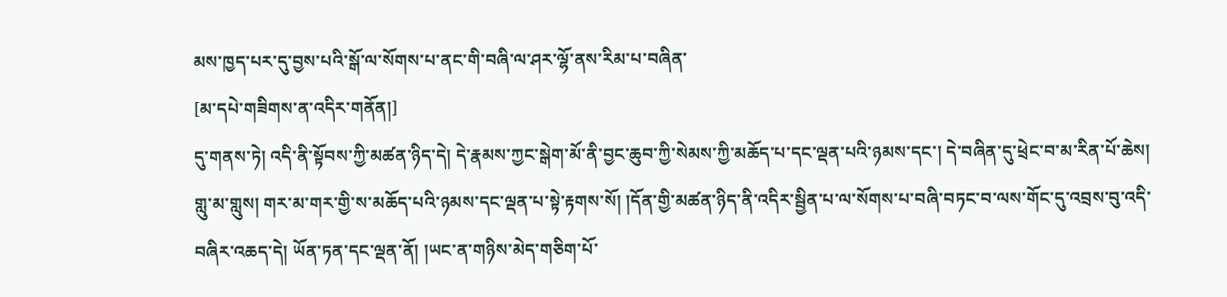མས་ཁྱད་པར་དུ་བྱས་པའི་སྒོ་ལ་སོགས་པ་ནང་གི་བཞི་ལ་ཤར་ལྷོ་ནས་རིམ་པ་བཞིན་
[མ་དཔེ་གཟིགས་ན་འདིར་གནོན།]
དུ་གནས་ཏེ། འདི་ནི་སྟོབས་ཀྱི་མཚན་ཉིད་དེ། དེ་རྣམས་ཀྱང་སྒེག་མོ་ནི་བྱང་ཆུབ་ཀྱི་སེམས་ཀྱི་མཆོད་པ་དང་ལྡན་པའི་ཉམས་དང་། དེ་བཞིན་དུ་ཕྲེང་བ་མ་རིན་པོ་ཆེས། གླུ་མ་གླུས། གར་མ་གར་གྱི་ས་མཆོད་པའི་ཉམས་དང་ལྡན་པ་སྟེ་རྟགས་སོ། །དོན་གྱི་མཚན་ཉིད་ནི་འདིར་སྦྱིན་པ་ལ་སོགས་པ་བཞི་བཏང་བ་ལས་གོང་དུ་འབྲས་བུ་འདི་བཞིར་འཆད་དེ། ཡོན་ཏན་དང་ལྡན་ནོ། །ཡང་ན་གཉིས་མེད་གཅིག་པོ་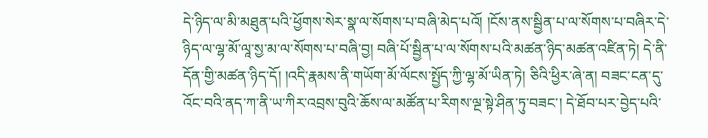དེ་ཉིད་ལ་མི་མཐུན་པའི་ཕྱོགས་སེར་སྣ་ལ་སོགས་པ་བཞི་མེད་པའོ། །ངོས་ནས་སྦྱིན་པ་ལ་སོགས་པ་བཞིར་དེ་ཉིད་ལ་ལྷ་མོ་ལཱ་སྱ་མ་ལ་སོགས་པ་བཞི་བྱ། བཞི་པོ་སྦྱིན་པ་ལ་སོགས་པའི་མཚན་ཉིད་མཚན་འཛིན་ཏེ། དེ་ནི་དོན་གྱི་མཚན་ཉིད་དོ། །འདི་རྣམས་ནི་གཡོག་མོ་ལོངས་སྤྱོད་ཀྱི་ལྷ་མོ་ཡིན་ཏེ། ཅིའི་ཕྱིར་ཞེ་ན། བཟང་ངན་དུ་འོང་བའི་ནད་ཀ་ནི་ཡ་ཀིར་འབྲས་བུའི་ཆོས་ལ་མཚོན་པ་རིགས་ལྔ་སྟེ་ཤིན་ཏུ་བཟང་། དེ་ཐོབ་པར་བྱེད་པའི་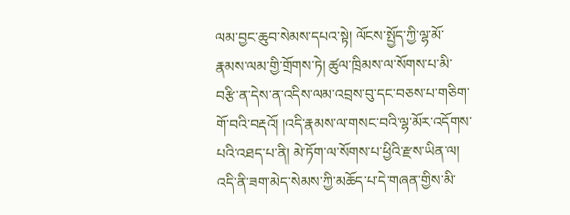ལམ་བྱང་ཆུབ་སེམས་དཔའ་སྟེ། ལོངས་སྤྱོད་ཀྱི་ལྷ་མོ་རྣམས་ལམ་གྱི་གྲོགས་ཏེ། ཚུལ་ཁྲིམས་ལ་སོགས་པ་མི་བརྩི་ན་དེས་ན་འདིས་ལམ་འབྲས་བུ་དང་བཅས་པ་གཅིག་གོ་བའི་བརྡའོ། །འདི་རྣམས་ལ་གསང་བའི་ལྷ་མོར་འདོགས་པའི་འཐད་པ་ནི། མེ་ཏོག་ལ་སོགས་པ་ཕྱིའི་རྫས་ཡིན་ལ། འདི་ནི་ཟག་མེད་སེམས་ཀྱི་མཆོད་པ་དེ་གཞན་གྱིས་མི་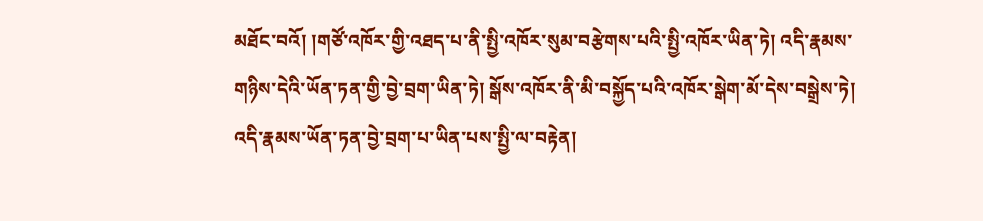མཐོང་བའོ། །གཙོ་འཁོར་གྱི་འཐད་པ་ནི་སྤྱི་འཁོར་སུམ་བརྩེགས་པའི་སྤྱི་འཁོར་ཡིན་ཏེ། འདི་རྣམས་གཉིས་དེའི་ཡོན་ཏན་གྱི་བྱེ་བྲག་ཡིན་ཏེ། སྒོས་འཁོར་ནི་མི་བསྐྱོད་པའི་འཁོར་སྒེག་མོ་དེས་བསྒྲེས་ཏེ། འདི་རྣམས་ཡོན་ཏན་བྱེ་བྲག་པ་ཡིན་པས་སྤྱི་ལ་བརྟེན།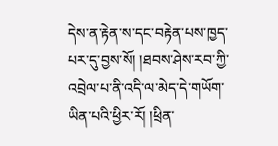དེས་ན་རྟེན་ས་དང་བརྟེན་པས་ཁྱད་པར་དུ་བྱས་སོ། །ཐབས་ཤེས་རབ་ཀྱི་འབྲེལ་པ་ནི་འདི་ལ་མེད་དེ་གཡོག་ཡིན་པའི་ཕྱིར་རོ། །ཕྲིན་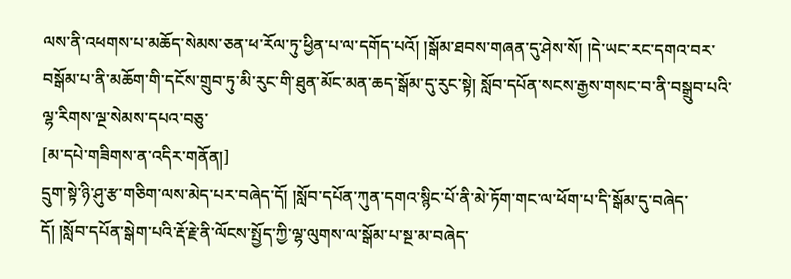ལས་ནི་འཕགས་པ་མཆོད་སེམས་ཅན་ཕ་རོལ་ཏུ་ཕྱིན་པ་ལ་དགོད་པའོ། །སྒོམ་ཐབས་གཞན་དུ་ཤེས་སོ། །དེ་ཡང་རང་དགའ་བར་བསྒོམ་པ་ནི་མཆོག་གི་དངོས་གྲུབ་ཏུ་མི་རུང་གི་ཐུན་མོང་མན་ཆད་སྒོམ་དུ་རུང་སྟེ། སློབ་དཔོན་སངས་རྒྱས་གསང་བ་ནི་བསྒྲུབ་པའི་ལྷ་རིགས་ལྔ་སེམས་དཔའ་བཅུ་
[མ་དཔེ་གཟིགས་ན་འདིར་གནོན།]
དྲུག་སྟེ་ཉི་ཤུ་རྩ་གཅིག་ལས་མེད་པར་བཞེད་དོ། །སློབ་དཔོན་ཀུན་དགའ་སྙིང་པོ་ནི་མེ་ཏོག་གང་ལ་ཕོག་པ་དི་སྒོམ་དུ་བཞེད་དོ། །སློབ་དཔོན་སྒེག་པའི་རྡོ་རྗེ་ནི་ལོངས་སྤྱོད་ཀྱི་ལྷ་ལུགས་ལ་སྒོམ་པ་སྔ་མ་བཞེད་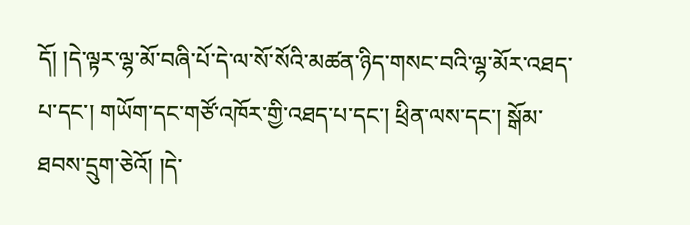དོ། །དེ་ལྟར་ལྷ་མོ་བཞི་པོ་དེ་ལ་སོ་སོའི་མཚན་ཉིད་གསང་བའི་ལྷ་མོར་འཐད་པ་དང་། གཡོག་དང་གཙོ་འཁོར་གྱི་འཐད་པ་དང་། ཕྲིན་ལས་དང་། སྒོམ་ཐབས་དྲུག་ཅེའོ། །དེ་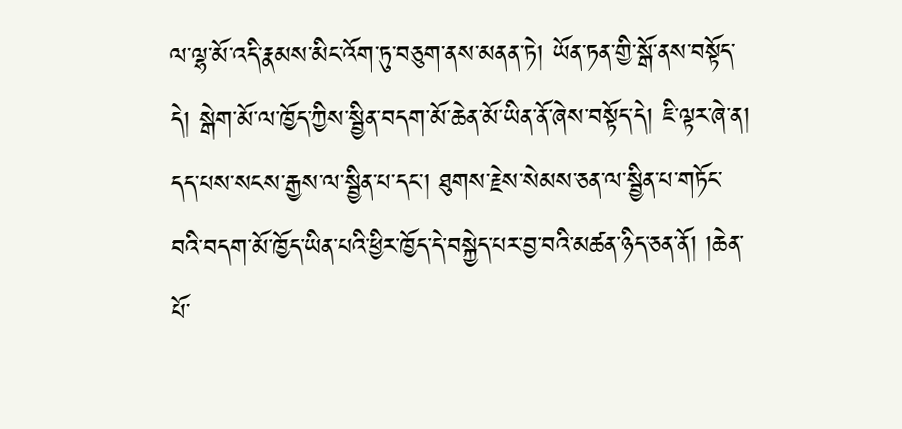ལ་ལྷ་མོ་འདི་རྣམས་མིང་འོག་ཏུ་བཅུག་ནས་མནན་ཏེ། ཡོན་ཏན་གྱི་སྒོ་ནས་བསྟོད་དེ། སྒེག་མོ་ལ་ཁྱོད་ཀྱིས་སྦྱིན་བདག་མོ་ཆེན་མོ་ཡིན་ནོ་ཞེས་བསྟོད་དེ། ཇི་ལྟར་ཞེ་ན། དད་པས་སངས་རྒྱས་ལ་སྦྱིན་པ་དང་། ཐུགས་རྗེས་སེམས་ཅན་ལ་སྦྱིན་པ་གཏོང་བའི་བདག་མོ་ཁྱོད་ཡིན་པའི་ཕྱིར་ཁྱོད་དེ་བསྐྱེད་པར་བྱ་བའི་མཚན་ཉིད་ཅན་ནོ། །ཆེན་པོ་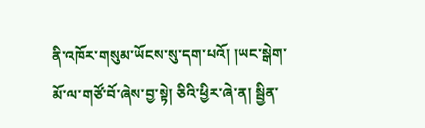ནི་འཁོར་གསུམ་ཡོངས་སུ་དག་པའོ། །ཡང་སྒེག་མོ་ལ་གཙོ་བོ་ཞེས་བྱ་སྟེ། ཅིའི་ཕྱིར་ཞེ་ན། སྦྱིན་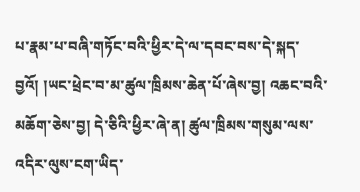པ་རྣམ་པ་བཞི་གཏོང་བའི་ཕྱིར་དེ་ལ་དབང་བས་དེ་སྐད་བྱའོ། །ཡང་ཕྲེང་བ་མ་ཚུལ་ཁྲིམས་ཆེན་པོ་ཞེས་བྱ། འཆང་བའི་མཆོག་ཅེས་བྱ། དེ་ཅིའི་ཕྱིར་ཞེ་ན། ཚུལ་ཁྲིམས་གསུམ་ལས་འདིར་ལུས་ངག་ཡིད་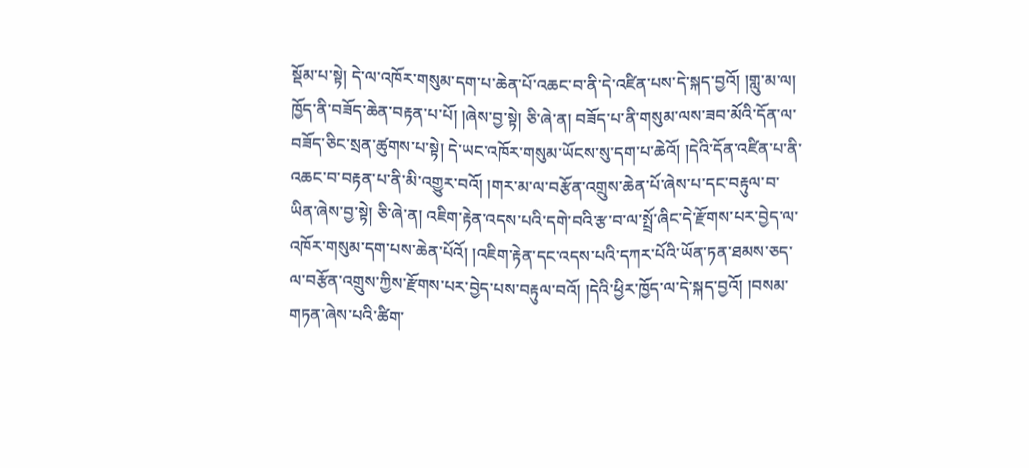སྡོམ་པ་སྟེ། དེ་ལ་འཁོར་གསུམ་དག་པ་ཆེན་པོ་འཆང་བ་ནི་དེ་འཛིན་པས་དེ་སྐད་བྱའོ། །གླུ་མ་ལ། ཁྱོད་ནི་བཟོད་ཆེན་བརྟན་པ་པོ། །ཞེས་བྱ་སྟེ། ཅི་ཞེ་ན། བཟོད་པ་ནི་གསུམ་ལས་ཟབ་མོའི་དོན་ལ་བཟོད་ཅིང་སྲན་ཚུགས་པ་སྟེ། དེ་ཡང་འཁོར་གསུམ་ཡོངས་སུ་དག་པ་ཆེའོ། །དེའི་དོན་འཛིན་པ་ནི་འཆང་བ་བརྟན་པ་ནི་མི་འགྱུར་བའོ། །གར་མ་ལ་བརྩོན་འགྲུས་ཆེན་པོ་ཞེས་པ་དང་བརྟུལ་བ་ཡིན་ཞེས་བྱ་སྟེ། ཅི་ཞེ་ན། འཇིག་རྟེན་འདས་པའི་དགེ་བའི་རྩ་བ་ལ་སྤྲོ་ཞིང་དེ་རྫོགས་པར་བྱེད་ལ་འཁོར་གསུམ་དག་པས་ཆེན་པོའོ། །འཇིག་རྟེན་དང་འདས་པའི་དཀར་པོའི་ཡོན་ཏན་ཐམས་ཅད་ལ་བརྩོན་འགྲུས་ཀྱིས་རྫོགས་པར་བྱེད་པས་བརྟུལ་བའོ། །དེའི་ཕྱིར་ཁྱོད་ལ་དེ་སྐད་བྱའོ། །བསམ་གཏན་ཞེས་པའི་ཚིག་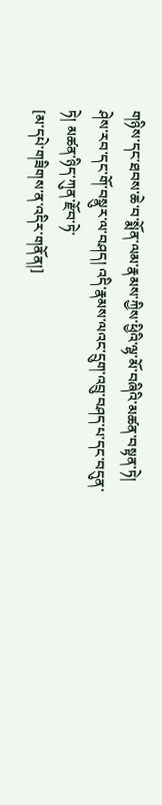གཉིས་དང་ཐབས་ཆེ་བ་སྨོན་ལམ་རྣམས་ཀྱིས་ཕྱིའི་ལྷ་མོ་བཞིའི་མཚན་བསྟན་ཏེ། ཤེས་རབ་དང་གོ་བསྣུར་ལ་བཤད། འདི་རྣམས་ལའང་དྲུག་འབྲུ་བཤད་པ་དང་བདུན་ཏེ། མཚན་ཉིད་ཀུན་རྫོབ་ཏེ་
[མ་དཔེ་གཟིགས་ན་འདིར་གནོན།]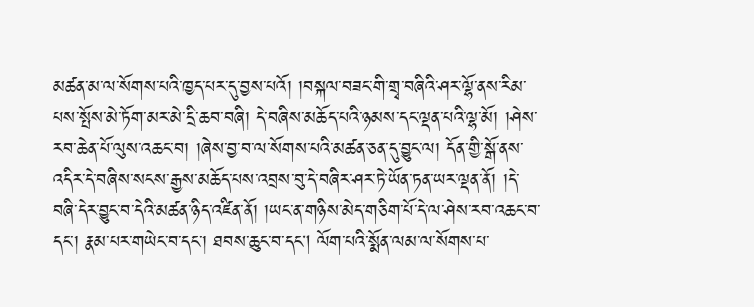མཚན་མ་ལ་སོགས་པའི་ཁྱད་པར་དུ་བྱས་པའོ། །བསྐལ་བཟང་གི་གྲྭ་བཞིའི་ཤར་ལྷོ་ནས་རིམ་པས་སྤོས་མེ་ཏོག་མར་མེ་དྲི་ཆབ་བཞི། དེ་བཞིས་མཆོད་པའི་ཉམས་དང་ལྡན་པའི་ལྷ་མོ། །ཤེས་རབ་ཆེན་པོ་ལུས་འཆང་བ། །ཞེས་བྱ་བ་ལ་སོགས་པའི་མཚན་ཅན་དུ་བྱུང་ལ། དོན་གྱི་སྒོ་ནས་འདིར་དེ་བཞིས་སངས་རྒྱས་མཆོད་པས་འབྲས་བུ་དེ་བཞིར་ཤར་ཏེ་ཡོན་ཏན་ཡར་ལྡན་ནོ། །དེ་བཞི་དེར་བྱུང་བ་དེའི་མཚན་ཉིད་འཛིན་ནོ། །ཡང་ན་གཉིས་མེད་གཅིག་པོ་དེ་ལ་ཤེས་རབ་འཆང་བ་དང་། རྣམ་པར་གཡེང་བ་དང་། ཐབས་ཆུང་བ་དང། ལོག་པའི་སྨོན་ལམ་ལ་སོགས་པ་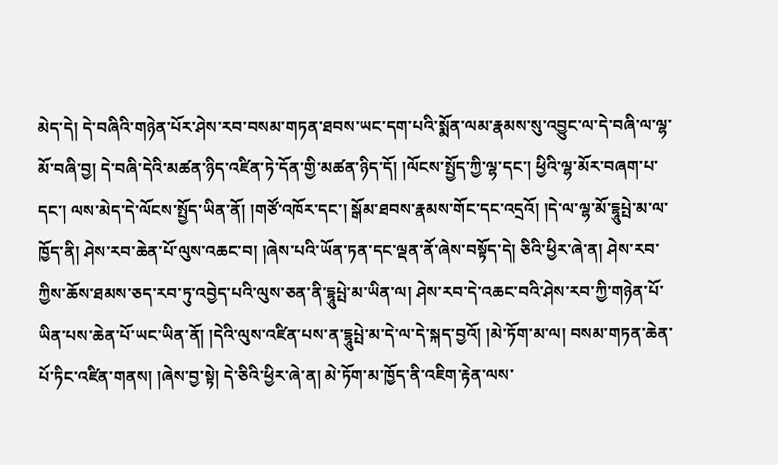མེད་དེ། དེ་བཞིའི་གཉེན་པོར་ཤེས་རབ་བསམ་གཏན་ཐབས་ཡང་དག་པའི་སྨོན་ལམ་རྣམས་སུ་འབྱུང་ལ་དེ་བཞི་ལ་ལྷ་མོ་བཞི་བྱ། དེ་བཞི་དེའི་མཚན་ཉིད་འཛིན་ཏེ་དོན་གྱི་མཚན་ཉིད་དོ། །ལོངས་སྤྱོད་ཀྱི་ལྷ་དང་། ཕྱིའི་ལྷ་མོར་བཞག་པ་དང་། ལས་མེད་དེ་ལོངས་སྤྱོད་ཡིན་ནོ། །གཙོ་འཁོར་དང་། སྒོམ་ཐབས་རྣམས་གོང་དང་འདྲའོ། །དེ་ལ་ལྷ་མོ་དྷཱུཔྤེ་མ་ལ་ཁྱོད་ནི། ཤེས་རབ་ཆེན་པོ་ལུས་འཆང་བ། །ཞེས་པའི་ཡོན་ཏན་དང་ལྡན་ནོ་ཞེས་བསྟོད་དེ། ཅིའི་ཕྱིར་ཞེ་ན། ཤེས་རབ་ཀྱིས་ཆོས་ཐམས་ཅད་རབ་ཏུ་འབྱེད་པའི་ལུས་ཅན་ནི་དྷཱུཔྤེ་མ་ཡིན་ལ། ཤེས་རབ་དེ་འཆང་བའི་ཤེས་རབ་ཀྱི་གཉེན་པོ་ཡིན་པས་ཆེན་པོ་ཡང་ཡིན་ནོ། །དེའི་ལུས་འཛིན་པས་ན་དྷཱུཔྤེ་མ་དེ་ལ་དེ་སྐད་བྱའོ། །མེ་ཏོག་མ་ལ། བསམ་གཏན་ཆེན་པོ་ཏིང་འཛིན་གནས། །ཞེས་བྱ་སྟེ། དེ་ཅིའི་ཕྱིར་ཞེ་ན། མེ་ཏོག་མ་ཁྱོད་ནི་འཇིག་རྟེན་ལས་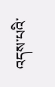འདས་པའི་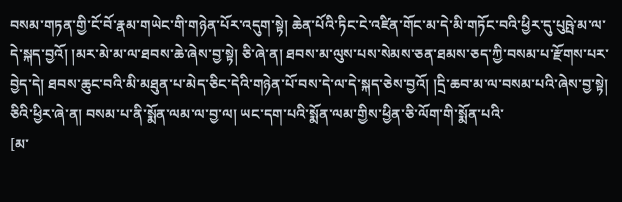བསམ་གཏན་གྱི་ངོ་བོ་རྣམ་གཡེང་གི་གཉེན་པོར་འདུག་སྟེ། ཆེན་པོའི་ཏིང་ངེ་འཛིན་གོང་མ་དེ་མི་གཏོང་བའི་ཕྱིར་དུ་པུཥྤེ་མ་ལ་དེ་སྐད་བྱའོ། །མར་མེ་མ་ལ་ཐབས་ཆེ་ཞེས་བྱ་སྟེ། ཅི་ཞེ་ན། ཐབས་མ་ལུས་པས་སེམས་ཅན་ཐམས་ཅད་ཀྱི་བསམ་པ་རྫོགས་པར་བྱེད་དེ། ཐབས་ཆུང་བའི་མི་མཐུན་པ་མེད་ཅིང་དེའི་གཉེན་པོ་བས་དེ་ལ་དེ་སྐད་ཅེས་བྱའོ། །དྲི་ཆབ་མ་ལ་བསམ་པའི་ཞེས་བྱ་སྟེ། ཅིའི་ཕྱིར་ཞེ་ན། བསམ་པ་ནི་སྨོན་ལམ་ལ་བྱ་ལ། ཡང་དག་པའི་སྨོན་ལམ་གྱིས་ཕྱིན་ཅི་ལོག་གི་སྨོན་པའི་
[མ་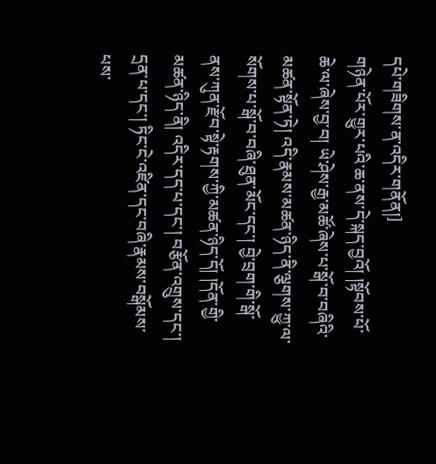དཔེ་གཟིགས་ན་འདིར་གནོན།]
གཉེན་པོར་གྱུར་པའི་ཆ་ནས་དེ་སྐད་བྱའོ། །སྟོབས་པོ་ཆེ་ལ་ཞེས་བྱ་བ། ཡེ་ཤེས་རྒྱ་མཚོ་ཞེས་པ་སྒོ་བ་བཞིའི་མཚན་སྟོན་ཏེ། འདི་རྣམས་མཚན་ཉིད་ནི་ལྕགས་ཀྱུ་ལ་སོགས་པ་སྒོ་བ་བཞི་ཐུན་མོང་དང་། བྱེ་བྲག་གི་སྒོ་ནས་ཀུན་རྫོབ་སྟེ་རྟགས་ཀྱི་མཚན་ཉིད་དོ། །དོན་གྱི་མཚན་ཉིད་ནི། འདིར་དད་པ་དང་། བརྩོན་འགྲུས་དང་། དྲན་པ་དང་། ཏིང་ངེ་འཛིན་དང་བཞི་རྣམས་བསྒོམས་པས་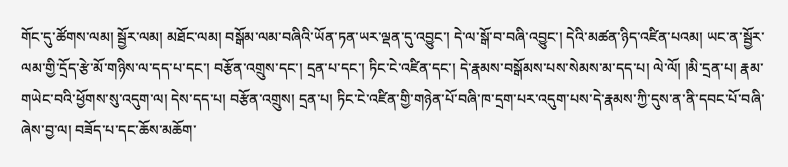གོང་དུ་ཚོགས་ལམ། སྦྱོར་ལམ། མཐོང་ལམ། བསྒོམ་ལམ་བཞིའི་ཡོན་ཏན་ཡར་ལྡན་དུ་འབྱུང་། དེ་ལ་སྒོ་བ་བཞི་འབྱུང་། དེའི་མཚན་ཉིད་འཛིན་པའམ། ཡང་ན་སྦྱོར་ལམ་གྱི་དྲོད་རྩེ་མོ་གཉིས་ལ་དད་པ་དང་། བརྩོན་འགྲུས་དང་། དྲན་པ་དང་། ཏིང་ངེ་འཛིན་དང་། དེ་རྣམས་བསྒོམས་པས་སེམས་མ་དད་པ། ལེ་ལོ། །མི་དྲན་པ། རྣམ་གཡེང་བའི་ཕྱོགས་སུ་འདུག་ལ། དེས་དད་པ། བརྩོན་འགྲུས། དྲན་པ། ཏིང་ངེ་འཛིན་གྱི་གཉེན་པོ་བཞི་ཁ་དྲག་པར་འདུག་པས་དེ་རྣམས་ཀྱི་དུས་ན་ནི་དབང་པོ་བཞི་ཞེས་བྱ་ལ། བཟོད་པ་དང་ཆོས་མཆོག་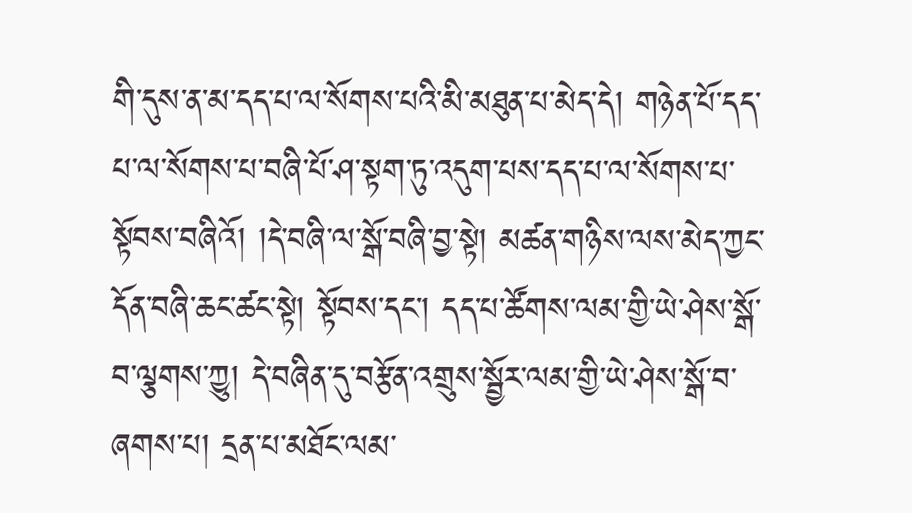གི་དུས་ན་མ་དད་པ་ལ་སོགས་པའི་མི་མཐུན་པ་མེད་དེ། གཉེན་པོ་དད་པ་ལ་སོགས་པ་བཞི་པོ་ཤ་སྟག་ཏུ་འདུག་པས་དད་པ་ལ་སོགས་པ་སྟོབས་བཞིའོ། །དེ་བཞི་ལ་སྒོ་བཞི་བྱ་སྟེ། མཚན་གཉིས་ལས་མེད་ཀྱང་དོན་བཞི་ཆང་ཚང་སྟེ། སྟོབས་དང་། དད་པ་ཚོགས་ལམ་གྱི་ཡེ་ཤེས་སྒོ་བ་ལྕགས་ཀྱུ། དེ་བཞིན་དུ་བརྩོན་འགྲུས་སྦྱོར་ལམ་གྱི་ཡེ་ཤེས་སྒོ་བ་ཞགས་པ། དྲན་པ་མཐོང་ལམ་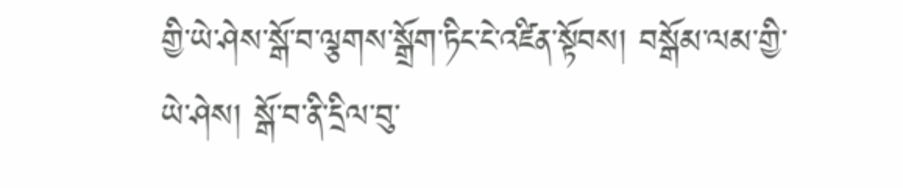གྱི་ཡེ་ཤེས་སྒོ་བ་ལྕགས་སྒྲོག་ཏིང་ངེ་འཛིན་སྟོབས། བསྒོམ་ལམ་གྱི་ཡེ་ཤེས། སྒོ་བ་ནི་དྲིལ་བུ་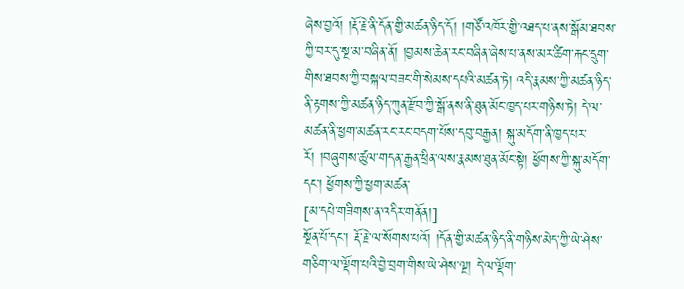ཞེས་བྱའོ། །རྡོ་རྗེ་ནི་དོན་གྱི་མཚན་ཉིད་དོ། །གཙོ་འཁོར་གྱི་འཐད་པ་ནས་སྒོམ་ཐབས་ཀྱི་བར་དུ་སྔ་མ་བཞིན་ནོ། །བྱམས་ཆེན་རང་བཞིན་ཞེས་པ་ནས་མར་ཚིག་རྐང་དྲུག་གིས་ཐབས་ཀྱི་བསྐལ་བཟང་གི་སེམས་དཔའི་མཚན་ཏེ། འདི་རྣམས་ཀྱི་མཚན་ཉིད་ནི་རྟགས་ཀྱི་མཚན་ཉིད་ཀུན་རྫོབ་ཀྱི་སྒོ་ནས་ནི་ཐུན་མོང་ཁྱད་པར་གཉིས་ཏེ། དེ་ལ་མཚན་ནི་ཕྱག་མཚན་རང་རང་བདག་པོས་དབུ་བརྒྱན། སྐུ་མདོག་ནི་ཁྱད་པར་རོ། །བཞུགས་ཚུལ་གདན་རྒྱན་ཕྲིན་ལས་རྣམས་ཐུན་མོང་སྟེ། ཕྱོགས་ཀྱི་སྐུ་མདོག་དང་། ཕྱོགས་ཀྱི་ཕྱག་མཚན་
[མ་དཔེ་གཟིགས་ན་འདིར་གནོན།]
སྔོན་པོ་དང་། རྡོ་རྗེ་ལ་སོགས་པའོ། །དོན་གྱི་མཚན་ཉིད་ནི་གཉིས་མེད་ཀྱི་ཡེ་ཤེས་གཅིག་ལ་ལྡོག་པའི་བྱེ་བྲག་གིས་ཡེ་ཤེས་ལྔ། དེ་ལ་ལྡོག་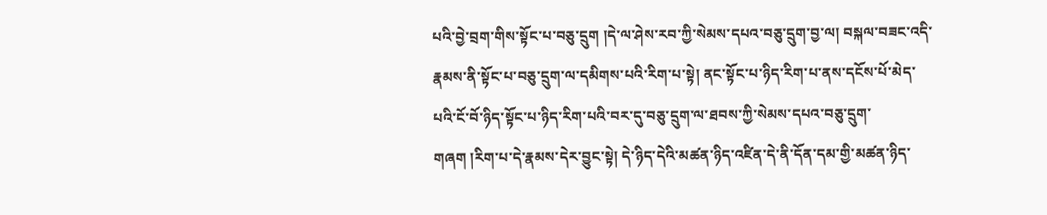པའི་བྱེ་བྲག་གིས་སྟོང་པ་བཅུ་དྲུག །དེ་ལ་ཤེས་རབ་ཀྱི་སེམས་དཔའ་བཅུ་དྲུག་བྱ་ལ། བསྐལ་བཟང་འདི་རྣམས་ནི་སྟོང་པ་བཅུ་དྲུག་ལ་དམིགས་པའི་རིག་པ་སྟེ། ནང་སྟོང་པ་ཉིད་རིག་པ་ནས་དངོས་པོ་མེད་པའི་ངོ་བོ་ཉིད་སྟོང་པ་ཉིད་རིག་པའི་བར་དུ་བཅུ་དྲུག་ལ་ཐབས་ཀྱི་སེམས་དཔའ་བཅུ་དྲུག་གཞག །རིག་པ་དེ་རྣམས་དེར་བྱུང་སྟེ། དེ་ཉིད་དེའི་མཚན་ཉིད་འཛིན་དེ་ནི་དོན་དམ་གྱི་མཚན་ཉིད་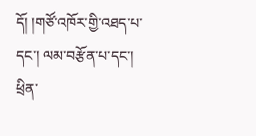དོ། །གཙོ་འཁོར་གྱི་འཐད་པ་དང་། ལམ་བརྩོན་པ་དང་། ཕྲིན་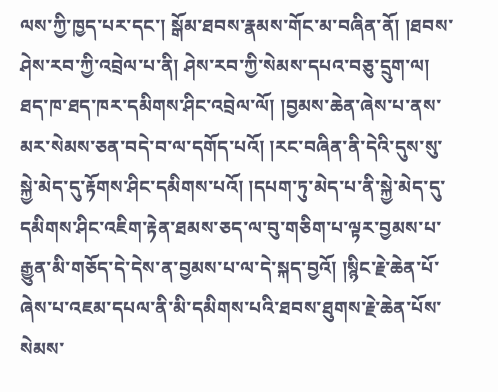ལས་ཀྱི་ཁྱད་པར་དང་། སྒོམ་ཐབས་རྣམས་གོང་མ་བཞིན་ནོ། །ཐབས་ཤེས་རབ་ཀྱི་འབྲེལ་པ་ནི། ཤེས་རབ་ཀྱི་སེམས་དཔའ་བཅུ་དྲུག་ལ། ཐད་ཁ་ཐད་ཁར་དམིགས་ཤིང་འབྲེལ་ལོ། །བྱམས་ཆེན་ཞེས་པ་ནས་མར་སེམས་ཅན་བདེ་བ་ལ་དགོད་པའོ། །རང་བཞིན་ནི་དེའི་དུས་སུ་སྐྱེ་མེད་དུ་རྟོགས་ཤིང་དམིགས་པའོ། །དཔག་ཏུ་མེད་པ་ནི་སྐྱེ་མེད་དུ་དམིགས་ཤིང་འཇིག་རྟེན་ཐམས་ཅད་ལ་བུ་གཅིག་པ་ལྟར་བྱམས་པ་རྒྱུན་མི་གཅོད་དེ་དེས་ན་བྱམས་པ་ལ་དེ་སྐད་བྱའོ། །སྙིང་རྗེ་ཆེན་པོ་ཞེས་པ་འཇམ་དཔལ་ནི་མི་དམིགས་པའི་ཐབས་ཐུགས་རྗེ་ཆེན་པོས་སེམས་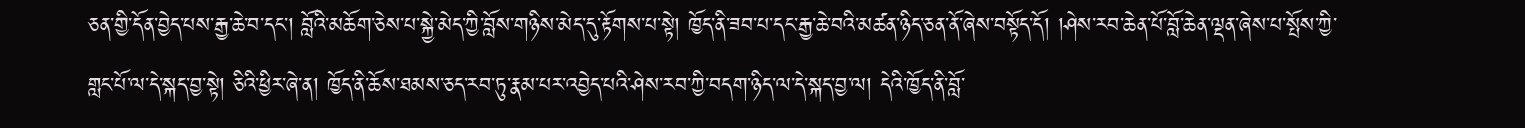ཅན་གྱི་དོན་བྱེད་པས་རྒྱ་ཆེ་བ་དང་། བློའི་མཆོག་ཅེས་པ་སྐྱེ་མེད་ཀྱི་བློས་གཉིས་མེད་དུ་རྟོགས་པ་སྟེ། ཁྱོད་ནི་ཟབ་པ་དང་རྒྱ་ཆེ་བའི་མཚན་ཉིད་ཅན་ནོ་ཞེས་བསྟོད་དོ། །ཤེས་རབ་ཆེན་པོ་བློ་ཆེན་ལྡན་ཞེས་པ་སྤོས་ཀྱི་གླང་པོ་ལ་དེ་སྐད་བྱ་སྟེ། ཅིའི་ཕྱིར་ཞེ་ན། ཁྱོད་ནི་ཆོས་ཐམས་ཅད་རབ་ཏུ་རྣམ་པར་འབྱེད་པའི་ཤེས་རབ་ཀྱི་བདག་ཉིད་ལ་དེ་སྐད་བྱ་ལ། དེའི་ཁྱོད་ནི་བློ་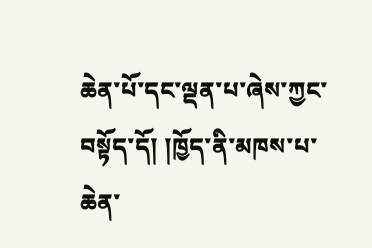ཆེན་པོ་དང་ལྡན་པ་ཞེས་ཀྱང་བསྟོད་དོ། །ཁྱོད་ནི་མཁས་པ་ཆེན་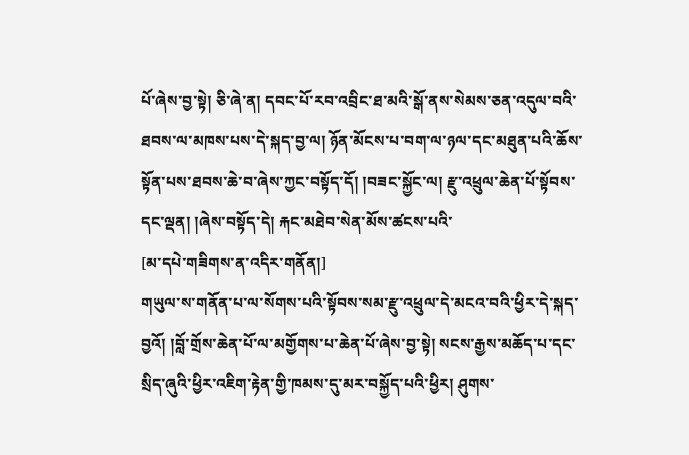པོ་ཞེས་བྱ་སྟེ། ཅི་ཞེ་ན། དབང་པོ་རབ་འབྲིང་ཐ་མའི་སྒོ་ནས་སེམས་ཅན་འདུལ་བའི་ཐབས་ལ་མཁས་པས་དེ་སྐད་བྱ་ལ། ཉོན་མོངས་པ་བག་ལ་ཉལ་དང་མཐུན་པའི་ཆོས་སྟོན་པས་ཐབས་ཆེ་བ་ཞེས་ཀྱང་བསྟོད་དོ། །བཟང་སྐྱོང་ལ། རྫུ་འཕྲུལ་ཆེན་པོ་སྟོབས་དང་ལྡན། །ཞེས་བསྟོད་དེ། རྐང་མཐེབ་སེན་མོས་ཚངས་པའི་
[མ་དཔེ་གཟིགས་ན་འདིར་གནོན།]
གཡུལ་ས་གནོན་པ་ལ་སོགས་པའི་སྟོབས་སམ་རྫུ་འཕྲུལ་དེ་མངའ་བའི་ཕྱིར་དེ་སྐད་བྱའོ། །བློ་གྲོས་ཆེན་པོ་ལ་མགྱོགས་པ་ཆེན་པོ་ཞེས་བྱ་སྟེ། སངས་རྒྱས་མཆོད་པ་དང་སྲིད་ཞུའི་ཕྱིར་འཇིག་རྟེན་གྱི་ཁམས་དུ་མར་བསྐྱོད་པའི་ཕྱིར། ཤུགས་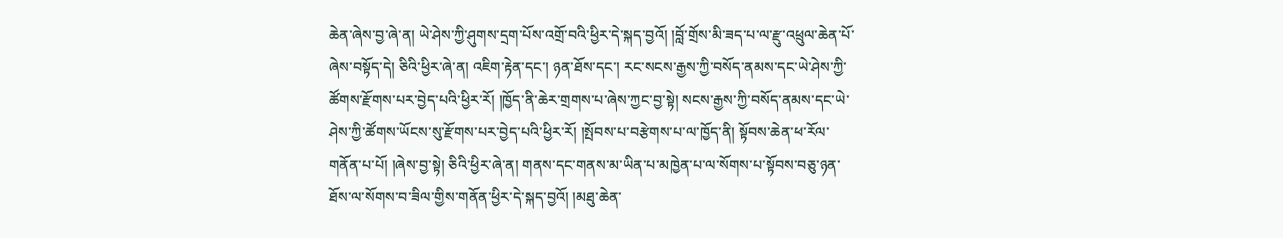ཆེན་ཞེས་བྱ་ཞེ་ན། ཡེ་ཤེས་ཀྱི་ཤུགས་དྲག་པོས་འགྲོ་བའི་ཕྱིར་དེ་སྐད་བྱའོ། །བློ་གྲོས་མི་ཟད་པ་ལ་རྫུ་འཕྲུལ་ཆེན་པོ་ཞེས་བསྟོད་དེ། ཅིའི་ཕྱིར་ཞེ་ན། འཇིག་རྟེན་དང་། ཉན་ཐོས་དང་། རང་སངས་རྒྱས་ཀྱི་བསོད་ནམས་དང་ཡེ་ཤེས་ཀྱི་ཚོགས་རྫོགས་པར་བྱེད་པའི་ཕྱིར་རོ། །ཁྱོད་ནི་ཆེར་གྲགས་པ་ཞེས་ཀྱང་བྱ་སྟེ། སངས་རྒྱས་ཀྱི་བསོད་ནམས་དང་ཡེ་ཤེས་ཀྱི་ཚོགས་ཡོངས་སུ་རྫོགས་པར་བྱེད་པའི་ཕྱིར་རོ། །སྤོབས་པ་བརྩེགས་པ་ལ་ཁྱོད་ནི། སྟོབས་ཆེན་ཕ་རོལ་གནོན་པ་པོ། །ཞེས་བྱ་སྟེ། ཅིའི་ཕྱིར་ཞེ་ན། གནས་དང་གནས་མ་ཡིན་པ་མཁྱེན་པ་ལ་སོགས་པ་སྟོབས་བཅུ་ཉན་ཐོས་ལ་སོགས་བ་ཟིལ་གྱིས་གནོན་ཕྱིར་དེ་སྐད་བྱའོ། །མཐུ་ཆེན་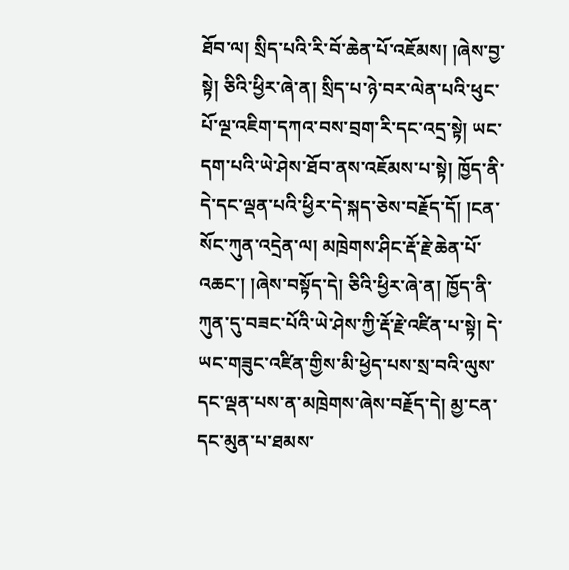ཐོབ་ལ། སྲིད་པའི་རི་བོ་ཆེན་པོ་འཇོམས། །ཞེས་བྱ་སྟེ། ཅིའི་ཕྱིར་ཞེ་ན། སྲིད་པ་ཉེ་བར་ལེན་པའི་ཕུང་པོ་ལྔ་འཇིག་དཀའ་བས་བྲག་རི་དང་འདྲ་སྟེ། ཡང་དག་པའི་ཡེ་ཤེས་ཐོབ་ནས་འཇོམས་པ་སྟེ། ཁྱོད་ནི་དེ་དང་ལྡན་པའི་ཕྱིར་དེ་སྐད་ཅེས་བརྗོད་དོ། །ངན་སོང་ཀུན་འདྲེན་ལ། མཁྲེགས་ཤིང་རྡོ་རྗེ་ཆེན་པོ་འཆང་། །ཞེས་བསྟོད་དེ། ཅིའི་ཕྱིར་ཞེ་ན། ཁྱོད་ནི་ཀུན་དུ་བཟང་པོའི་ཡེ་ཤེས་ཀྱི་རྡོ་རྗེ་འཛིན་པ་སྟེ། དེ་ཡང་གཟུང་འཛིན་གྱིས་མི་ཕྱེད་པས་སྲ་བའི་ལུས་དང་ལྡན་པས་ན་མཁྲེགས་ཞེས་བརྗོད་དེ། མྱ་ངན་དང་མུན་པ་ཐམས་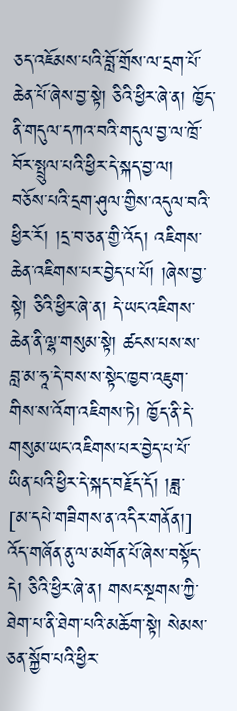ཅད་འཇོམས་པའི་བློ་གྲོས་ལ་དྲག་པོ་ཆེན་པོ་ཞེས་བྱ་སྟེ། ཅིའི་ཕྱིར་ཞེ་ན། ཁྱོད་ནི་གདུལ་དཀའ་བའི་གདུལ་བྱ་ལ་ཁྲོ་བོར་སྤྲུལ་པའི་ཕྱིར་དེ་སྐད་བྱ་ལ། བཅོས་པའི་དྲག་ཤུལ་གྱིས་འདུལ་བའི་ཕྱིར་རོ། །དྲ་བ་ཅན་གྱི་འོད། འཇིགས་ཆེན་འཇིགས་པར་བྱེད་པ་པོ། །ཞེས་བྱ་སྟེ། ཅིའི་ཕྱིར་ཞེ་ན། དེ་ཡང་འཇིགས་ཆེན་ནི་ལྷ་གསུམ་སྟེ། ཚངས་པས་ས་བླ་མ་ཧཱ་དེ་བས་ས་སྟེང་ཁྱབ་འཇུག་གིས་ས་འོག་འཇིགས་ཏེ། ཁྱོད་ནི་དེ་གསུམ་ཡང་འཇིགས་པར་བྱེད་པ་པོ་ཡིན་པའི་ཕྱིར་དེ་སྐད་བརྗོད་དོ། །ཟླ་
[མ་དཔེ་གཟིགས་ན་འདིར་གནོན།]
འོད་གཞོན་ནུ་ལ་མགོན་པོ་ཞེས་བསྟོད་དེ། ཅིའི་ཕྱིར་ཞེ་ན། གསང་སྔགས་ཀྱི་ཐེག་པ་ནི་ཐེག་པའི་མཆོག་སྟེ། སེམས་ཅན་སྐྱོབ་པའི་ཕྱིར་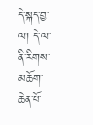དེ་སྐད་བྱ་ལ། དེ་ལ་ནི་རིགས་མཆོག་ཆེན་པོ་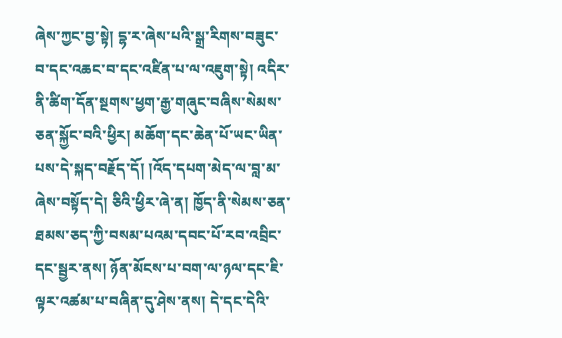ཞེས་ཀྱང་བྱ་སྟེ། དྷ་ར་ཞེས་པའི་སྒྲ་རིགས་བཟུང་བ་དང་འཆང་བ་དང་འཛིན་པ་ལ་འཇུག་སྟེ། འདིར་ནི་ཚིག་དོན་སྔགས་ཕྱག་རྒྱ་གཞུང་བཞིས་སེམས་ཅན་སྐྱོང་བའི་ཕྱིར། མཆོག་དང་ཆེན་པོ་ཡང་ཡིན་པས་དེ་སྐད་བརྗོད་དོ། །འོད་དཔག་མེད་ལ་བླ་མ་ཞེས་བསྟོད་དེ། ཅིའི་ཕྱིར་ཞེ་ན། ཁྱོད་ནི་སེམས་ཅན་ཐམས་ཅད་ཀྱི་བསམ་པའམ་དབང་པོ་རབ་འབྲིང་དང་སྦྱར་ནས། ཉོན་མོངས་པ་བག་ལ་ཉལ་དང་ཇི་ལྟར་འཚམ་པ་བཞིན་དུ་ཤེས་ནས། དེ་དང་དེའི་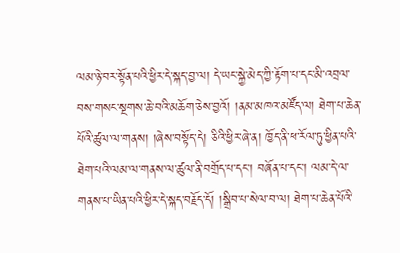ལམ་ཉེ་བར་སྟོན་པའི་ཕྱིར་དེ་སྐད་བྱ་ལ། དེ་ཡང་སྐྱེ་མེད་ཀྱི་རྟོག་པ་དང་མི་འབྲལ་བས་གསང་སྔགས་ཆེ་བའི་མཆོག་ཅེས་བྱའོ། །ནམ་མཁའ་མཛོད་ལ། ཐེག་པ་ཆེན་པོའི་ཚུལ་ལ་གནས། །ཞེས་བསྟོད་དེ། ཅིའི་ཕྱིར་ཞེ་ན། ཁྱོད་ནི་ཕ་རོལ་ཏུ་ཕྱིན་པའི་ཐེག་པའི་ལམ་ལ་གནས་ལ་ཚུལ་ནི་བགྲོད་པ་དང་། བཞོན་པ་དང་། ལམ་དེ་ལ་གནས་པ་ཡིན་པའི་ཕྱིར་དེ་སྐད་བརྗོད་དོ། །སྒྲིབ་པ་སེལ་བ་ལ། ཐེག་པ་ཆེན་པོའི་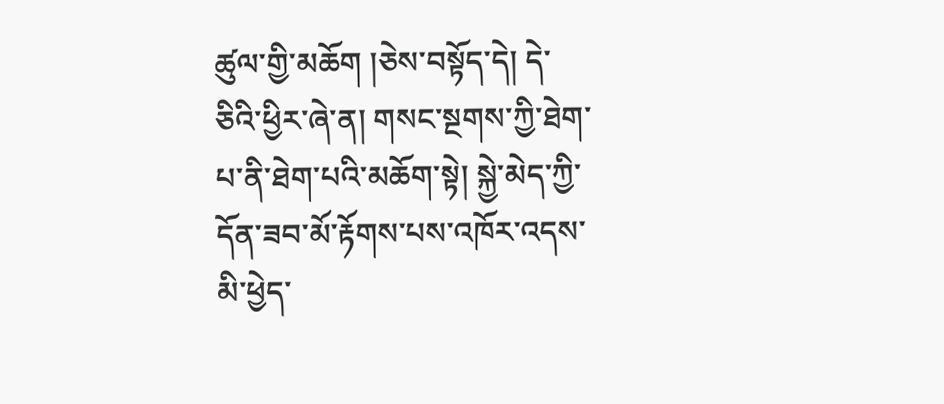ཚུལ་གྱི་མཆོག །ཅེས་བསྟོད་དེ། དེ་ཅིའི་ཕྱིར་ཞེ་ན། གསང་སྔགས་ཀྱི་ཐེག་པ་ནི་ཐེག་པའི་མཆོག་སྟེ། སྐྱེ་མེད་ཀྱི་དོན་ཟབ་མོ་རྟོགས་པས་འཁོར་འདས་མི་ཕྱེད་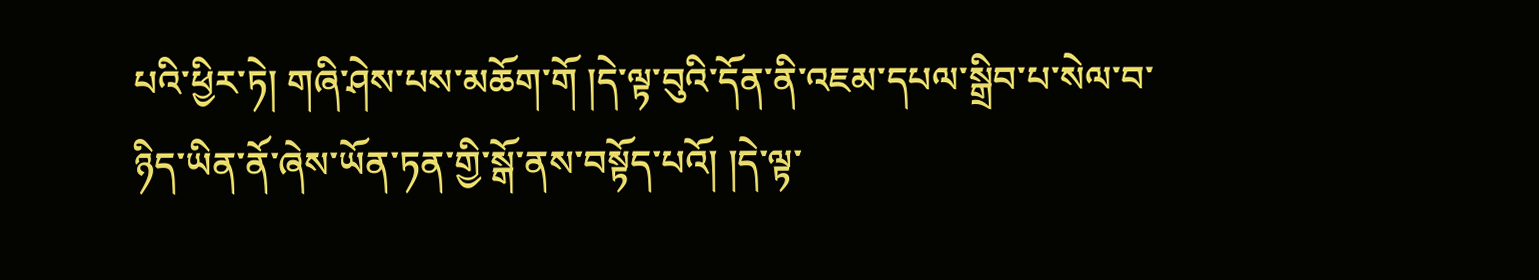པའི་ཕྱིར་ཏེ། གཞི་ཤེས་པས་མཆོག་གོ །དེ་ལྟ་བུའི་དོན་ནི་འཇམ་དཔལ་སྒྲིབ་པ་སེལ་བ་ཉིད་ཡིན་ནོ་ཞེས་ཡོན་ཏན་གྱི་སྒོ་ནས་བསྟོད་པའོ། །དེ་ལྟ་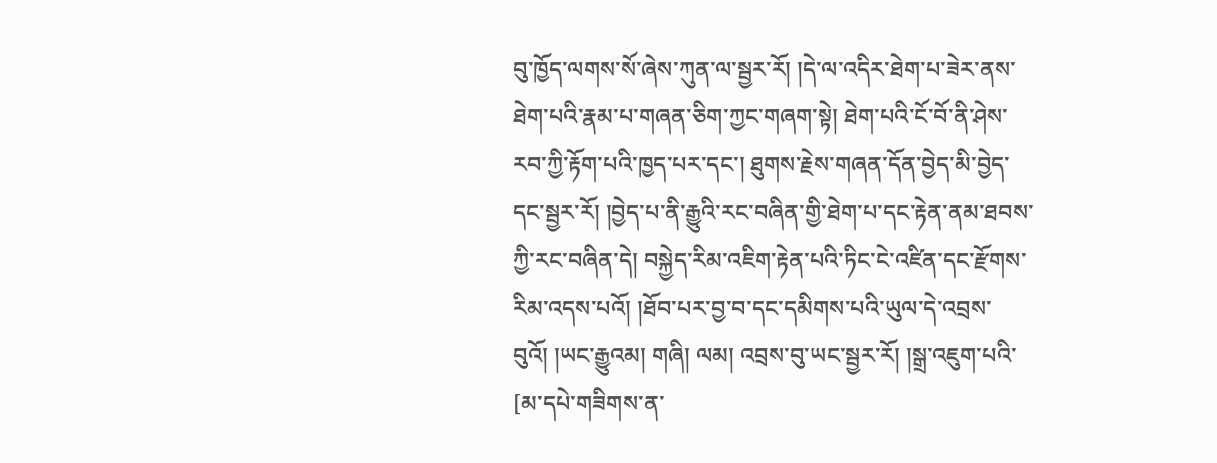བུ་ཁྱོད་ལགས་སོ་ཞེས་ཀུན་ལ་སྦྱར་རོ། །དེ་ལ་འདིར་ཐེག་པ་ཟེར་ནས་ཐེག་པའི་རྣམ་པ་གཞན་ཅིག་ཀྱང་གཞག་སྟེ། ཐེག་པའི་ངོ་བོ་ནི་ཤེས་རབ་ཀྱི་རྟོག་པའི་ཁྱད་པར་དང་། ཐུགས་རྗེས་གཞན་དོན་བྱེད་མི་བྱེད་དང་སྦྱར་རོ། །བྱེད་པ་ནི་རྒྱུའི་རང་བཞིན་གྱི་ཐེག་པ་དང་རྟེན་ནམ་ཐབས་ཀྱི་རང་བཞིན་དེ། བསྐྱེད་རིམ་འཇིག་རྟེན་པའི་ཏིང་ངེ་འཛིན་དང་རྫོགས་རིམ་འདས་པའོ། །ཐོབ་པར་བྱ་བ་དང་དམིགས་པའི་ཡུལ་དེ་འབྲས་བུའོ། །ཡང་རྒྱུའམ། གཞི། ལམ། འབྲས་བུ་ཡང་སྦྱར་རོ། །སྒྲ་འཇུག་པའི་
[མ་དཔེ་གཟིགས་ན་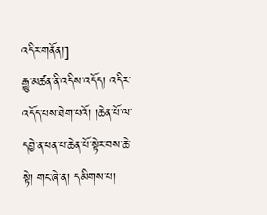འདིར་གནོན།]
རྒྱུ་མཚན་ནི་འདིས་འདོད། འདིར་འདོད་པས་ཐེག་པའོ། །ཆེན་པོ་ལ་དབྱེ་ན་ཕན་པ་ཆེན་པོ་སྟེར་བས་ཆེ་སྟེ། གང་ཞེ་ན། དམིགས་པ།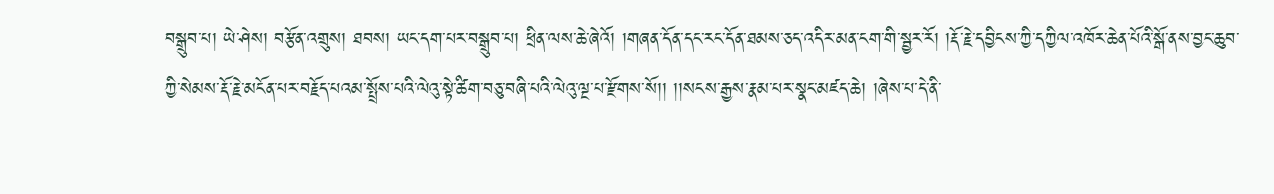བསྒྲུབ་པ། ཡེ་ཤེས། བརྩོན་འགྲུས། ཐབས། ཡང་དག་པར་བསྒྲུབ་པ། ཕྲིན་ལས་ཆེ་ཞེའོ། །གཞན་དོན་དང་རང་དོན་ཐམས་ཅད་འདིར་མན་ངག་གི་སྦྱར་རོ། །རྡོ་རྗེ་དབྱིངས་ཀྱི་དཀྱིལ་འཁོར་ཆེན་པོའི་སྒོ་ནས་བྱང་ཆུབ་ཀྱི་སེམས་རྡོ་རྗེ་མངོན་པར་བརྗོད་པའམ་སྤྲོས་པའི་ལེའུ་སྟེ་ཚིག་བཅུ་བཞི་པའི་ལེའུ་ལྔ་པ་རྫོགས་སོ།། །།སངས་རྒྱས་རྣམ་པར་སྣང་མཛད་ཆེ། །ཞེས་པ་དེ་ནི་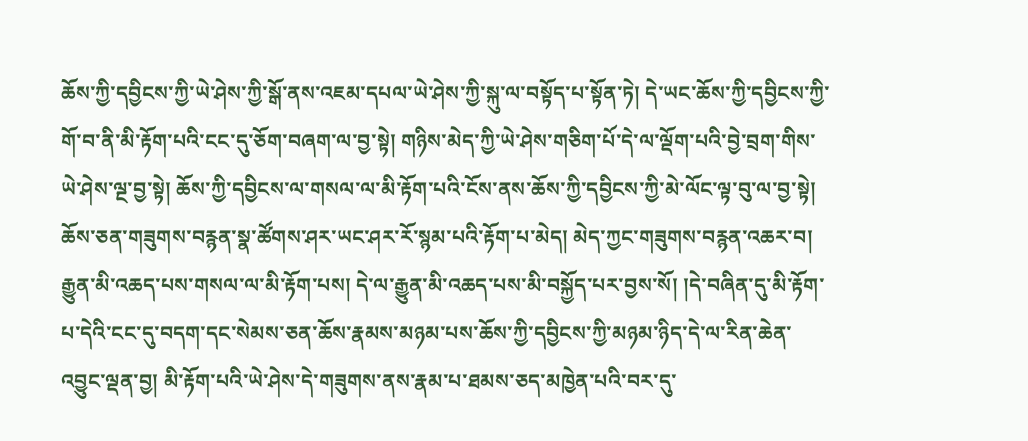ཆོས་ཀྱི་དབྱིངས་ཀྱི་ཡེ་ཤེས་ཀྱི་སྒོ་ནས་འཇམ་དཔལ་ཡེ་ཤེས་ཀྱི་སྐུ་ལ་བསྟོད་པ་སྟོན་ཏེ། དེ་ཡང་ཆོས་ཀྱི་དབྱིངས་ཀྱི་གོ་བ་ནི་མི་རྟོག་པའི་ངང་དུ་ཅོག་བཞག་ལ་བྱ་སྟེ། གཉིས་མེད་ཀྱི་ཡེ་ཤེས་གཅིག་པོ་དེ་ལ་ལྡོག་པའི་བྱེ་བྲག་གིས་ཡེ་ཤེས་ལྔ་བྱ་སྟེ། ཆོས་ཀྱི་དབྱིངས་ལ་གསལ་ལ་མི་རྟོག་པའི་ངོས་ནས་ཆོས་ཀྱི་དབྱིངས་ཀྱི་མེ་ལོང་ལྟ་བུ་ལ་བྱ་སྟེ། ཆོས་ཅན་གཟུགས་བརྙན་སྣ་ཚོགས་ཤར་ཡང་ཤར་རོ་སྙམ་པའི་རྟོག་པ་མེད། མེད་ཀྱང་གཟུགས་བརྙན་འཆར་བ། རྒྱུན་མི་འཆད་པས་གསལ་ལ་མི་རྟོག་པས། དེ་ལ་རྒྱུན་མི་འཆད་པས་མི་བསྐྱོད་པར་བྱས་སོ། །དེ་བཞིན་དུ་མི་རྟོག་པ་དེའི་ངང་དུ་བདག་དང་སེམས་ཅན་ཆོས་རྣམས་མཉམ་པས་ཆོས་ཀྱི་དབྱིངས་ཀྱི་མཉམ་ཉིད་དེ་ལ་རིན་ཆེན་འབྱུང་ལྡན་བྱ། མི་རྟོག་པའི་ཡེ་ཤེས་དེ་གཟུགས་ནས་རྣམ་པ་ཐམས་ཅད་མཁྱེན་པའི་བར་དུ་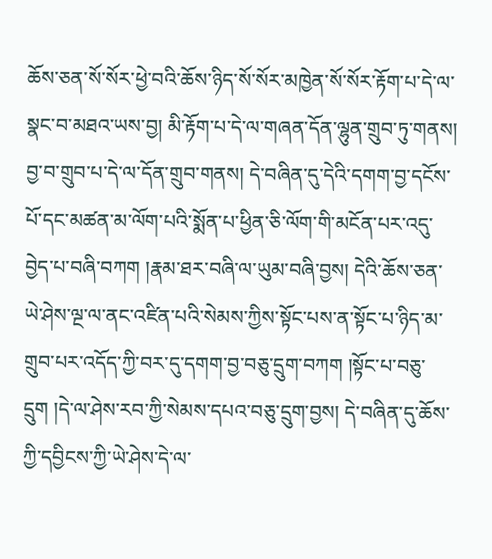ཆོས་ཅན་སོ་སོར་ཕྱེ་བའི་ཆོས་ཉིད་སོ་སོར་མཁྱེན་སོ་སོར་རྟོག་པ་དེ་ལ་སྣང་བ་མཐའ་ཡས་བྱ། མི་རྟོག་པ་དེ་ལ་གཞན་དོན་ལྷུན་གྲུབ་ཏུ་གནས། བྱ་བ་གྲུབ་པ་དེ་ལ་དོན་གྲུབ་གནས། དེ་བཞིན་དུ་དེའི་དགག་བྱ་དངོས་པོ་དང་མཚན་མ་ལོག་པའི་སྨོན་པ་ཕྱིན་ཅི་ལོག་གི་མངོན་པར་འདུ་བྱེད་པ་བཞི་བཀག །རྣམ་ཐར་བཞི་ལ་ཡུམ་བཞི་བྱས། དེའི་ཆོས་ཅན་ཡེ་ཤེས་ལྔ་ལ་ནང་འཛིན་པའི་སེམས་ཀྱིས་སྟོང་པས་ན་སྟོང་པ་ཉིད་མ་གྲུབ་པར་འདོད་ཀྱི་བར་དུ་དགག་བྱ་བཅུ་དྲུག་བཀག །སྟོང་པ་བཅུ་དྲུག །དེ་ལ་ཤེས་རབ་ཀྱི་སེམས་དཔའ་བཅུ་དྲུག་བྱས། དེ་བཞིན་དུ་ཆོས་ཀྱི་དབྱིངས་ཀྱི་ཡེ་ཤེས་དེ་ལ་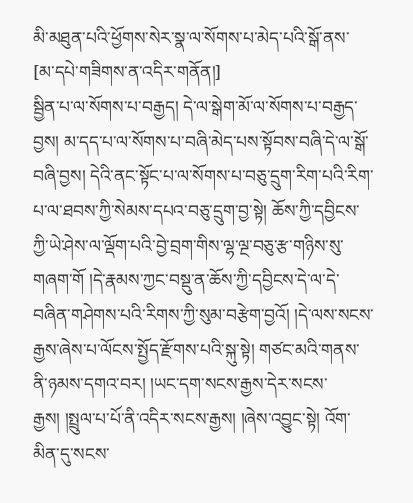མི་མཐུན་པའི་ཕྱོགས་སེར་སྣ་ལ་སོགས་པ་མེད་པའི་སྒོ་ནས་
[མ་དཔེ་གཟིགས་ན་འདིར་གནོན།]
སྦྱིན་པ་ལ་སོགས་པ་བརྒྱད། དེ་ལ་སྒེག་མོ་ལ་སོགས་པ་བརྒྱད་བྱས། མ་དད་པ་ལ་སོགས་པ་བཞི་མེད་པས་སྟོབས་བཞི་དེ་ལ་སྒོ་བཞི་བྱས། དེའི་ནང་སྟོང་པ་ལ་སོགས་པ་བཅུ་དྲུག་རིག་པའི་རིག་པ་ལ་ཐབས་ཀྱི་སེམས་དཔའ་བཅུ་དྲུག་བྱ་སྟེ། ཆོས་ཀྱི་དབྱིངས་ཀྱི་ཡེ་ཤེས་ལ་ལྡོག་པའི་བྱེ་བྲག་གིས་ལྷ་ལྔ་བཅུ་རྩ་གཉིས་སུ་གཞག་གོ །དེ་རྣམས་ཀྱང་བསྡུ་ན་ཆོས་ཀྱི་དབྱིངས་དེ་ལ་དེ་བཞིན་གཤེགས་པའི་རིགས་ཀྱི་སུམ་བརྩེག་བྱའོ། །དེ་ལས་སངས་རྒྱས་ཞེས་པ་ལོངས་སྤྱོད་རྫོགས་པའི་སྐུ་སྟེ། གཙང་མའི་གནས་ནི་ཉམས་དགའ་བར། །ཡང་དག་སངས་རྒྱས་དེར་སངས་རྒྱས། །སྤྲུལ་པ་པོ་ནི་འདིར་སངས་རྒྱས། །ཞེས་འབྱུང་སྟེ། འོག་མིན་དུ་སངས་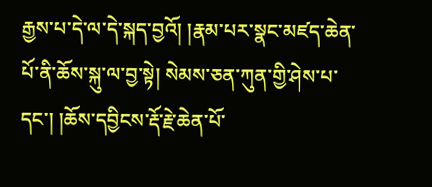རྒྱས་པ་དེ་ལ་དེ་སྐད་བྱའོ། །རྣམ་པར་སྣང་མཛད་ཆེན་པོ་ནི་ཆོས་སྐུ་ལ་བྱ་སྟེ། སེམས་ཅན་ཀུན་གྱི་ཤེས་པ་དང་། །ཆོས་དབྱིངས་རྡོ་རྗེ་ཆེན་པོ་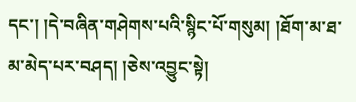དང་། །དེ་བཞིན་གཤེགས་པའི་སྙིང་པོ་གསུམ། །ཐོག་མ་ཐ་མ་མེད་པར་བཤད། །ཅེས་འབྱུང་སྟེ།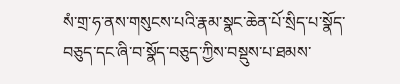སཾ་གྲ་ཧ་ནས་གསུངས་པའི་རྣམ་སྣང་ཆེན་པོ་སྲིད་པ་སྣོད་བཅུད་དང་ཞི་བ་སྣོད་བཅུད་ཀྱིས་བསྡུས་པ་ཐམས་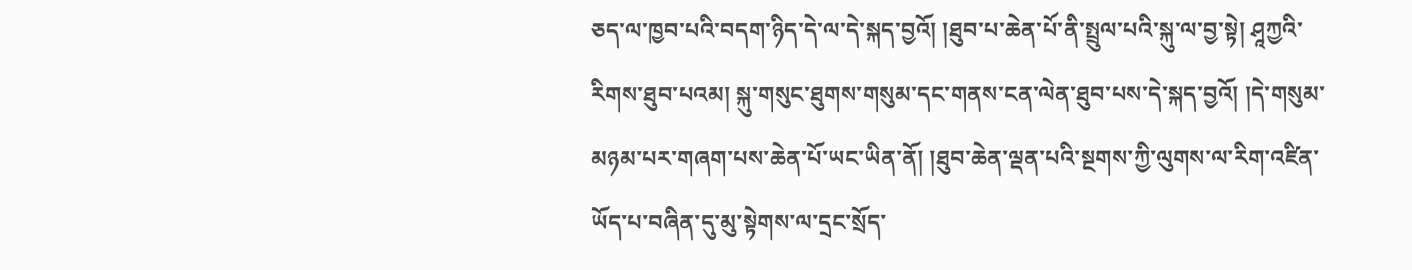ཅད་ལ་ཁྱབ་པའི་བདག་ཉིད་དེ་ལ་དེ་སྐད་བྱའོ། །ཐུབ་པ་ཆེན་པོ་ནི་སྤྲུལ་པའི་སྐུ་ལ་བྱ་སྟེ། ཤཱཀྱའི་རིགས་ཐུབ་པའམ། སྐུ་གསུང་ཐུགས་གསུམ་དང་གནས་ངན་ལེན་ཐུབ་པས་དེ་སྐད་བྱའོ། །དེ་གསུམ་མཉམ་པར་གཞག་པས་ཆེན་པོ་ཡང་ཡིན་ནོ། །ཐུབ་ཆེན་ལྡན་པའི་སྔགས་ཀྱི་ལུགས་ལ་རིག་འཛིན་ཡོད་པ་བཞིན་དུ་མུ་སྟེགས་ལ་དྲང་སྲོད་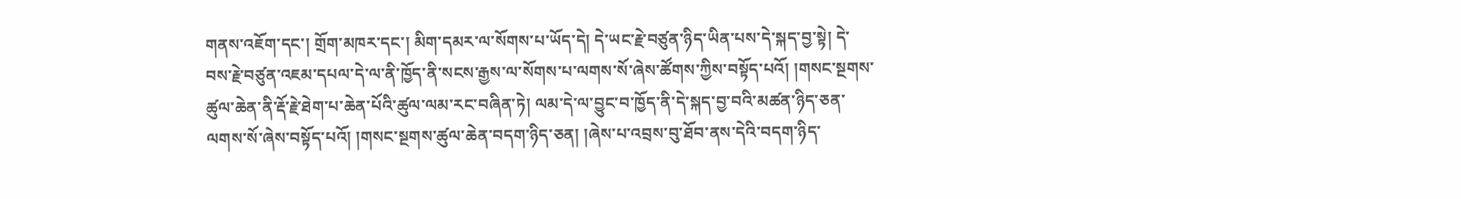གནས་འཇོག་དང་། གྲོག་མཁར་དང་། མིག་དམར་ལ་སོགས་པ་ཡོད་དེ། དེ་ཡང་རྗེ་བཙུན་ཉིད་ཡིན་པས་དེ་སྐད་བྱ་སྟེ། དེ་བས་རྗེ་བཙུན་འཇམ་དཔལ་དེ་ལ་ནི་ཁྱོད་ནི་སངས་རྒྱས་ལ་སོགས་པ་ལགས་སོ་ཞེས་ཚོགས་ཀྱིས་བསྟོད་པའོ། །གསང་སྔགས་ཚུལ་ཆེན་ནི་རྡོ་རྗེ་ཐེག་པ་ཆེན་པོའི་ཚུལ་ལམ་རང་བཞིན་ཏེ། ལམ་དེ་ལ་བྱུང་བ་ཁྱོད་ནི་དེ་སྐད་བྱ་བའི་མཚན་ཉིད་ཅན་ལགས་སོ་ཞེས་བསྟོད་པའོ། །གསང་སྔགས་ཚུལ་ཆེན་བདག་ཉིད་ཅན། །ཞེས་པ་འབྲས་བུ་ཐོབ་ནས་དེའི་བདག་ཉིད་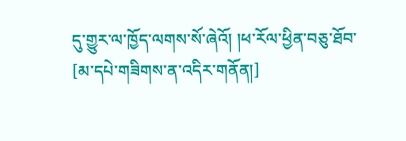དུ་གྱུར་ལ་ཁྱོད་ལགས་སོ་ཞེའོ། །ཕ་རོལ་ཕྱིན་བཅུ་ཐོབ་
[མ་དཔེ་གཟིགས་ན་འདིར་གནོན།]